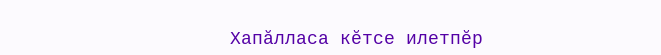Хапăлласа кĕтсе илетпĕр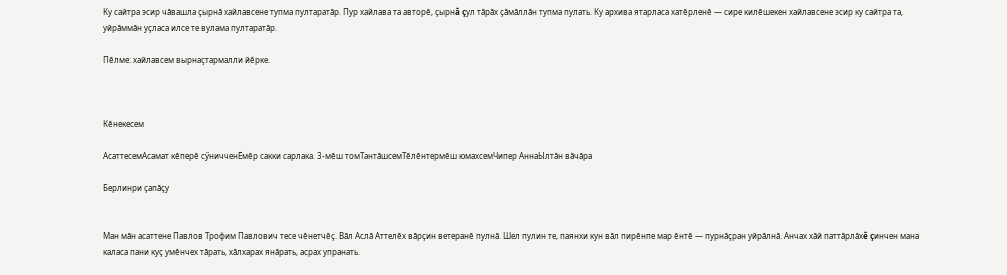Ку сайтра эсир чăвашла çырнă хайлавсене тупма пултаратăр. Пур хайлава та авторĕ, çырнă çул тăрăх çăмăллăн тупма пулать. Ку архива ятарласа хатĕрленĕ — сире килĕшекен хайлавсене эсир ку сайтра та, уйрăммăн уçласа илсе те вулама пултаратăр.

Пӗлме: хайлавсем вырнаҫтармалли йӗрке.



Кĕнекесем

АсаттесемАсамат кӗперӗ сӳничченĔмĕр сакки сарлака. 3-мĕш томТантăшсемТĕлĕнтермĕш юмахсемЧипер АннаЫлтăн вăчăра

Берлинри çапăçу


Ман мăн асаттене Павлов Трофим Павлович тесе чĕнетчĕç. Вăл Аслă Аттелĕх вăрçин ветеранĕ пулнă. Шел пулин те, паянхи кун вăл пирĕнпе мар ĕнтĕ — пурнăçран уйрăлнă. Анчах хăй паттăрлăхĕ çинчен мана каласа пани куç умĕнчех тăрать, хăлхарах янăрать, асрах упранать.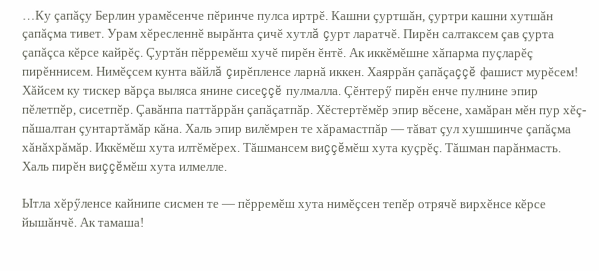…Ку çапăçу Берлин урамĕсенче пĕринче пулса иртрĕ. Кашни çуртшăн, çуртри кашни хутшăн çапăçма тивет. Урам хĕресленнĕ вырăнта çичĕ хутлă çурт ларатчĕ. Пирĕн салтаксем çав çурта çапăçса кĕрсе кайрĕç. Çуртăн пĕрремĕш хучĕ пирĕн ĕнтĕ. Ак иккĕмĕшне хăпарма пуçларĕç пирĕннисем. Нимĕçсем кунта вăйлă çирĕпленсе ларнă иккен. Хаяррăн çапăçаççĕ фашист мурĕсем! Хăйсем ку тискер вăрçа выляса янине сисеççĕ пулмалла. Çĕнтерӳ пирĕн енче пулнине эпир пĕлетпĕр, сисетпĕр. Çавăнпа паттăррăн çапăçатпăр. Хĕстертĕмĕр эпир вĕсене, хамăран мĕн пур хĕç-пăшалтан çунтартăмăр кăна. Халь эпир вилĕмрен те хăрамастпăр — тăват çул хушшинче çапăçма хăнăхрăмăр. Иккĕмĕш хута илтĕмĕрех. Тăшмансем виççĕмĕш хута куçрĕç. Тăшман парăнмасть. Халь пирĕн виççĕмĕш хута илмелле.

Ытла хĕрӳленсе кайнипе сисмен те — пĕрремĕш хута нимĕçсен тепĕр отрячĕ вирхĕнсе кĕрсе йышăнчĕ. Ак тамаша!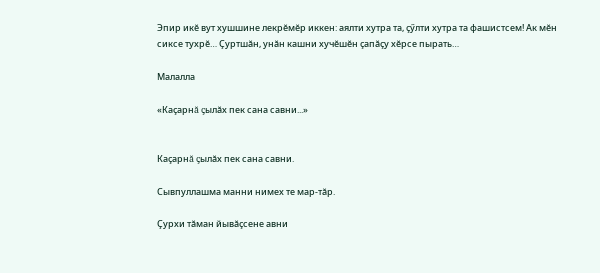Эпир икĕ вут хушшине лекрĕмĕр иккен: аялти хутра та, çӳлти хутра та фашистсем! Ак мĕн сиксе тухрĕ… Çуртшăн, унăн кашни хучĕшĕн çапăçу хĕрсе пырать…

Малалла

«Каçарнă çылăх пек сана савни...»


Каçарнă çылăх пек сана савни.

Сывпуллашма манни нимех те мар-тăр.

Çурхи тăман йывăçсене авни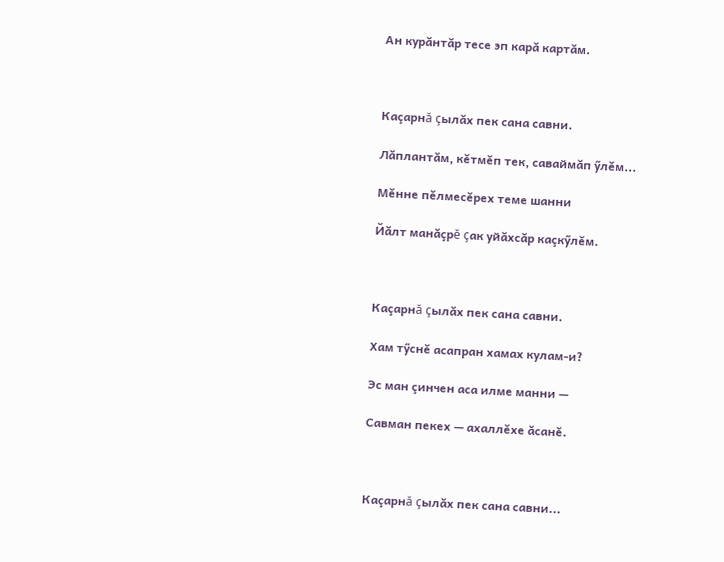Ан курăнтăр тесе эп карă картăм.



Каçарнă çылăх пек сана савни.

Лăплантăм, кĕтмĕп тек, саваймăп ӳлĕм...

Мĕнне пĕлмесĕрех теме шанни

Йăлт манăçрĕ çак уйăхсăр каçкӳлĕм.



Каçарнă çылăх пек сана савни.

Хам тӳснĕ асапран хамах кулам-и?

Эс ман çинчен аса илме манни —

Савман пекех — ахаллĕхе ăсанĕ.



Каçарнă çылăх пек сана савни...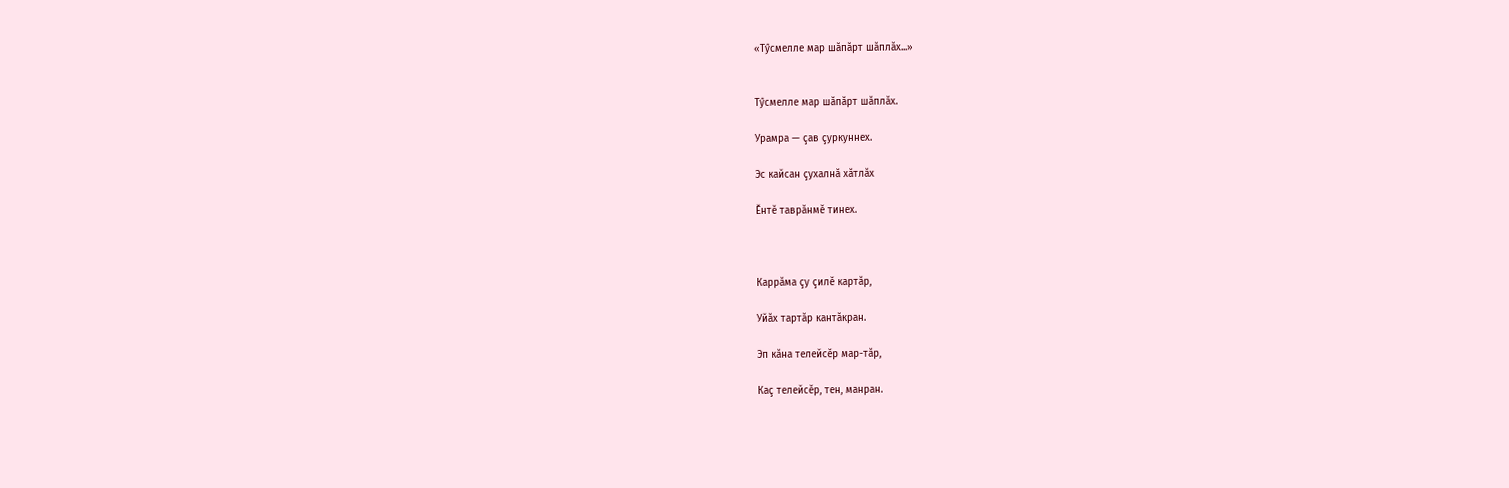«Тӳсмелле мар шăпăрт шăплăх...»


Тӳсмелле мар шăпăрт шăплăх.

Урамра — çав çуркуннех.

Эс кайсан çухалнă хăтлăх

Ĕнтĕ таврăнмĕ тинех.



Каррăма çу çилĕ картăр,

Уйăх тартăр кантăкран.

Эп кăна телейсĕр мар-тăр,

Каç телейсĕр, тен, манран.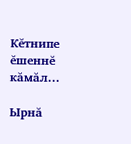Кĕтнипе ĕшеннĕ кăмăл...

Ырнă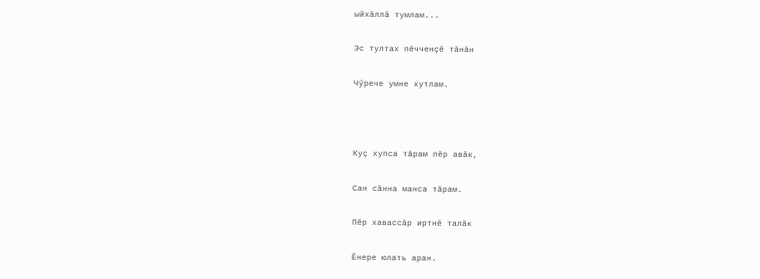ыйхăллă тумлам...

Эс тултах пĕчченçĕ тăнăн

Чӳрече умне хутлам.



Куç хупса тăрам пĕр авăк,

Сан сăнна манса тăрам.

Пĕр хавассăр иртнĕ талăк

Ĕнере юлать аран.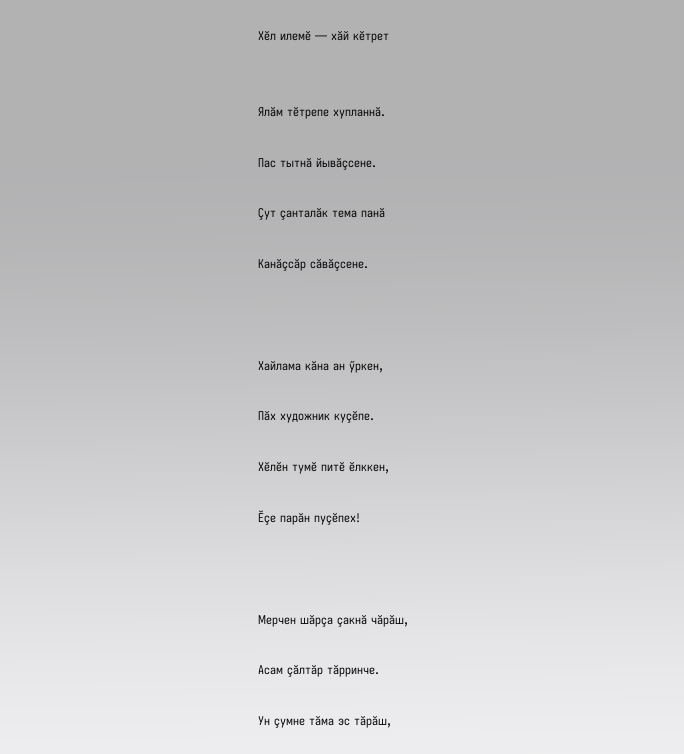Хĕл илемĕ — хăй кĕтрет


Ялăм тĕтрепе хупланнă.

Пас тытнă йывăçсене.

Çут çанталăк тема панă

Канăçсăр сăвăçсене.



Хайлама кăна ан ӳркен,

Пăх художник куçĕпе.

Хĕлĕн тумĕ питĕ ĕлккен,

Ĕçе парăн пуçĕпех!



Мерчен шăрçа çакнă чăрăш,

Асам çăлтăр тăрринче.

Ун çумне тăма эс тăрăш,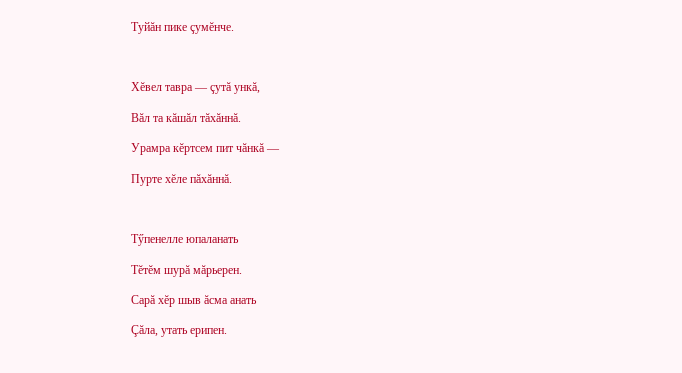Туйăн пике çумĕнче.



Хĕвел тавра — çутă ункă,

Вăл та кăшăл тăхăннă.

Урамра кĕртсем пит чăнкă —

Пурте хĕле пăхăннă.



Тӳпенелле юпаланать

Тĕтĕм шурă мăрьерен.

Сарă хĕр шыв ăсма анать

Çăла, утать ерипен.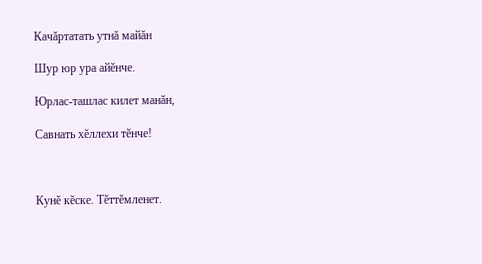Качăртатать утнă майăн

Шур юр ура айĕнче.

Юрлас-ташлас килет манăн,

Савнать хĕллехи тĕнче!



Кунĕ кĕске. Тĕттĕмленет.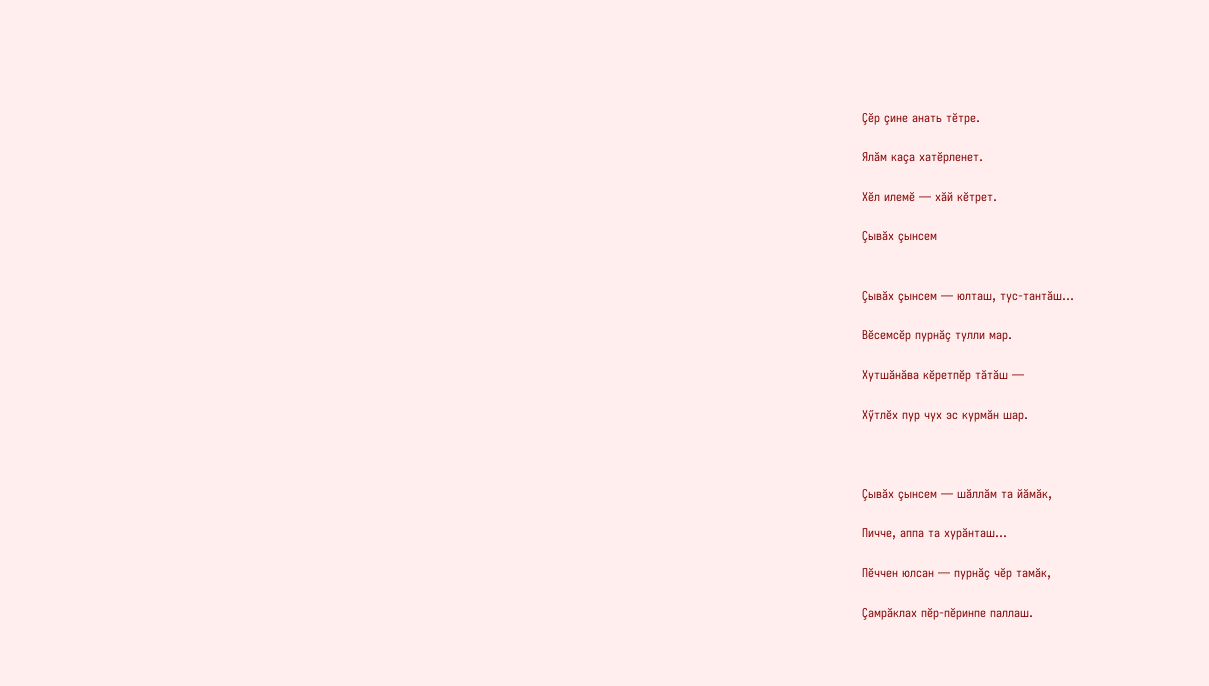Çĕр çине анать тĕтре.

Ялăм каçа хатĕрленет.

Хĕл илемĕ — хăй кĕтрет.

Çывăх çынсем


Çывăх çынсем — юлташ, тус-тантăш…

Вĕсемсĕр пурнăç тулли мар.

Хутшăнăва кĕретпĕр тăтăш —

Хӳтлĕх пур чух эс курмăн шар.



Çывăх çынсем — шăллăм та йăмăк,

Пичче, аппа та хурăнташ…

Пĕччен юлсан — пурнăç чĕр тамăк,

Çамрăклах пĕр-пĕринпе паллаш.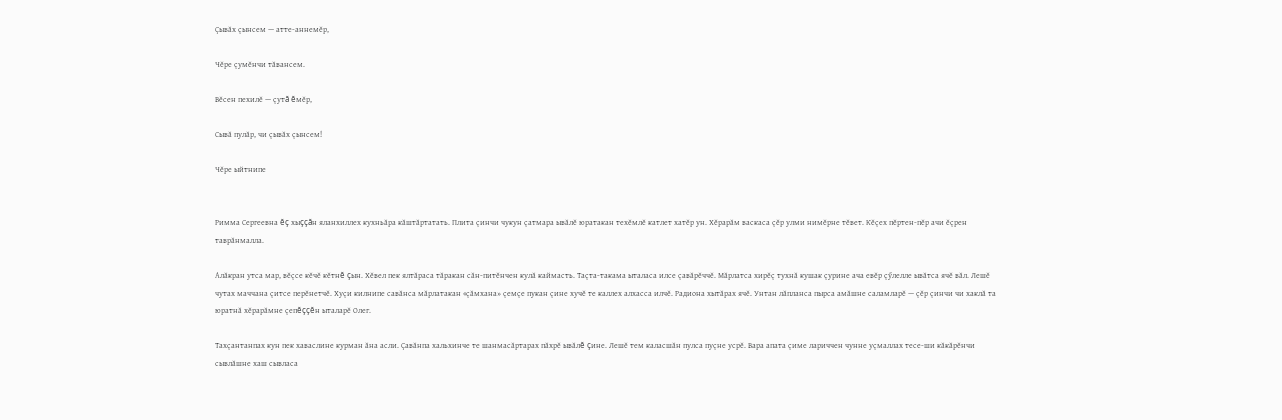Çывăх çынсем — атте-аннемĕр,

Чĕре çумĕнчи тăвансем.

Вĕсен пехилĕ — çутă ĕмĕр,

Сывă пулăр, чи çывăх çынсем!

Чĕре ыйтнипе


Римма Сергеевна ĕç хыççăн яланхиллех кухньăра кăштăртатать. Плита çинчи чукун çатмара ывăлĕ юратакан техĕмлĕ катлет хатĕр ун. Хĕрарăм васкаса çĕр улми нимĕрне тĕвет. Кĕçех пĕртен-пĕр ачи ĕçрен таврăнмалла.

Алăкран утса мар, вĕçсе кĕчĕ кĕтнĕ çын. Хĕвел пек ялтăраса тăракан сăн-питĕнчен кулă каймасть. Таçта-такама ыталаса илсе çавăрĕччĕ. Мăрлатса хирĕç тухнă кушак çурине ача евĕр çӳлелле ывăтса ячĕ вăл. Лешĕ чутах маччана çитсе перĕнетчĕ. Хуçи килнипе савăнса мăрлатакан «çăмхана» çемçе пукан çине хучĕ те каллех алхасса илчĕ. Радиона хытăрах ячĕ. Унтан лăпланса пырса амăшне саламларĕ — çĕр çинчи чи хаклă та юратнă хĕрарăмне çепĕççĕн ыталарĕ Олег.

Тахçантанпах кун пек хаваслине курман ăна асли. Çавăнпа хальхинче те шанмасăртарах пăхрĕ ывăлĕ çине. Лешĕ тем каласшăн пулса пуçне усрĕ. Вара апата çиме лариччен чунне уçмаллах тесе-ши кăкăрĕнчи сывлăшне хаш сывласа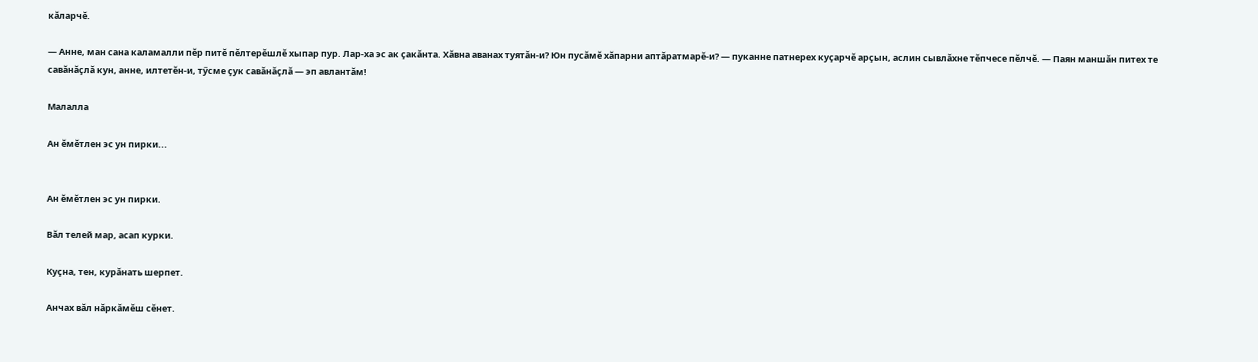кăларчĕ.

— Анне, ман сана каламалли пĕр питĕ пĕлтерĕшлĕ хыпар пур. Лар-ха эс ак çакăнта. Хăвна аванах туятăн-и? Юн пусăмĕ хăпарни аптăратмарĕ-и? — пуканне патнерех куçарчĕ арçын, аслин сывлăхне тĕпчесе пĕлчĕ. — Паян маншăн питех те савăнăçлă кун, анне, илтетĕн-и, тӳсме çук савăнăçлă — эп авлантăм!

Малалла

Ан ĕмĕтлен эс ун пирки...


Ан ĕмĕтлен эс ун пирки.

Вăл телей мар, асап курки.

Куçна, тен, курăнать шерпет.

Анчах вăл нăркăмĕш сĕнет.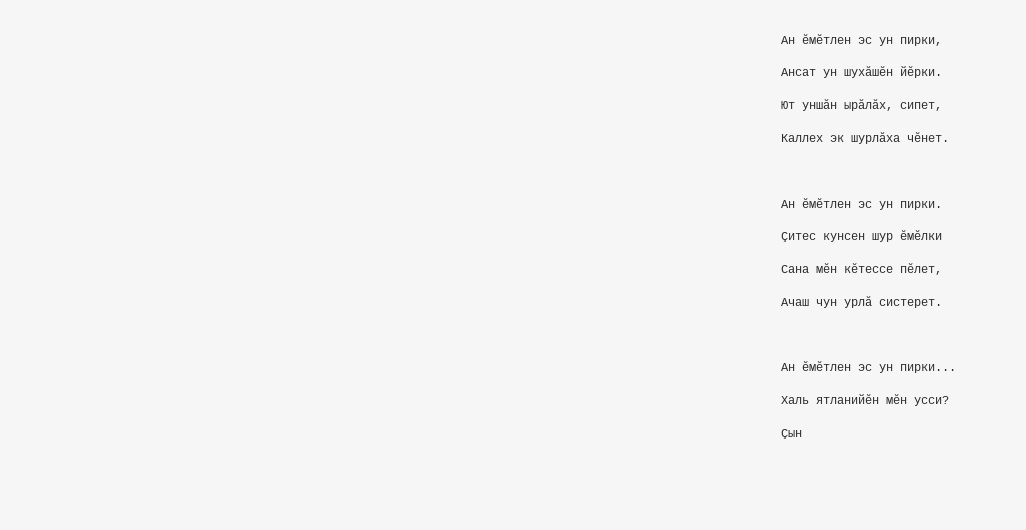Ан ĕмĕтлен эс ун пирки,

Ансат ун шухăшĕн йĕрки.

Ют уншăн ырăлăх, сипет,

Каллех эк шурлăха чĕнет.



Ан ĕмĕтлен эс ун пирки.

Çитес кунсен шур ĕмĕлки

Сана мĕн кĕтессе пĕлет,

Ачаш чун урлă систерет.



Ан ĕмĕтлен эс ун пирки...

Халь ятланийĕн мĕн усси?

Çын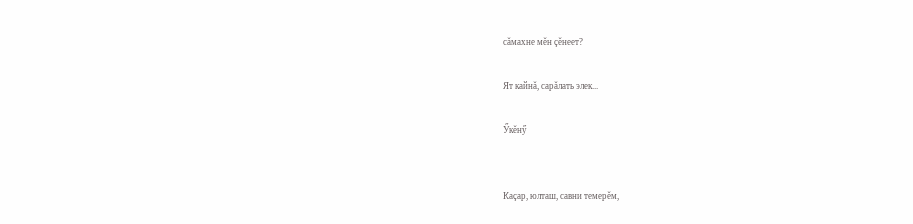сăмахне мĕн çĕнеет?

Ят кайнă, сарăлать элек...

Ӳкĕнӳ


Каçар, юлташ, савни темерĕм,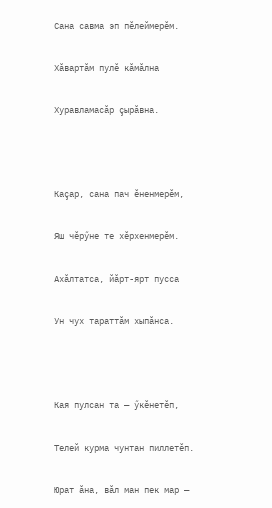Сана савма эп пĕлеймерĕм.

Хăвартăм пулĕ кăмăлна

Хуравламасăр çырăвна.



Каçар, сана пач ĕненмерĕм,

Яш чĕрӳне те хĕрхенмерĕм.

Ахăлтатса, йăрт-ярт пусса

Ун чух тараттăм хыпăнса.



Кая пулсан та — ӳкĕнетĕп,

Телей курма чунтан пиллетĕп.

Юрат ăна, вăл ман пек мар —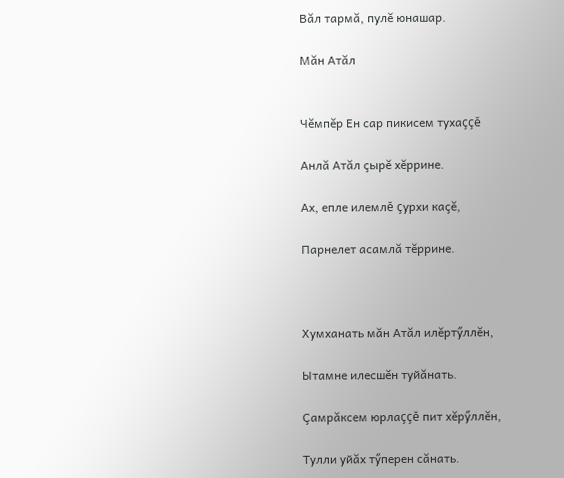Вăл тармă, пулĕ юнашар.

Мăн Атăл


Чĕмпĕр Ен сар пикисем тухаççĕ

Анлă Атăл çырĕ хĕррине.

Ах, епле илемлĕ çурхи каçĕ,

Парнелет асамлă тĕррине.



Хумханать мăн Атăл илĕртӳллĕн,

Ытамне илесшĕн туйăнать.

Çамрăксем юрлаççĕ пит хĕрӳллĕн,

Тулли уйăх тӳперен сăнать.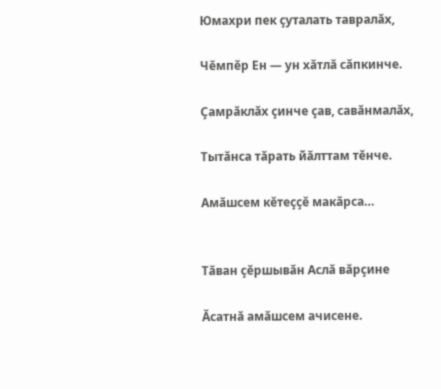Юмахри пек çуталать тавралăх,

Чĕмпĕр Ен — ун хăтлă сăпкинче.

Çамрăклăх çинче çав, савăнмалăх,

Тытăнса тăрать йăлттам тĕнче.

Амăшсем кĕтеççĕ макăрса…


Тăван çĕршывăн Аслă вăрçине

Ăсатнă амăшсем ачисене.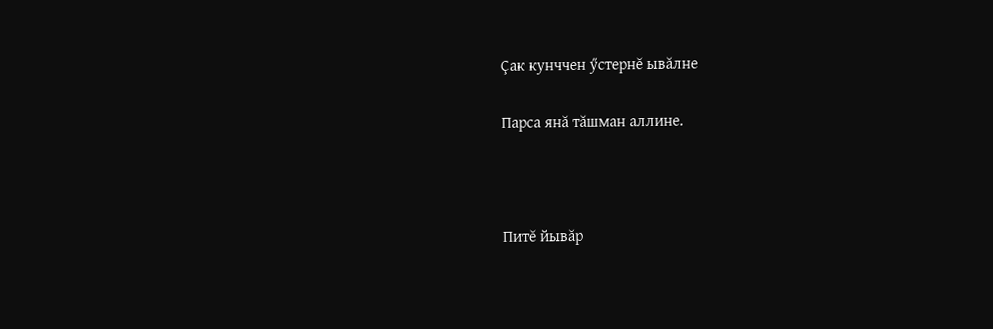Çак кунччен ӳстернĕ ывăлне

Парса янă тăшман аллине.



Питĕ йывăр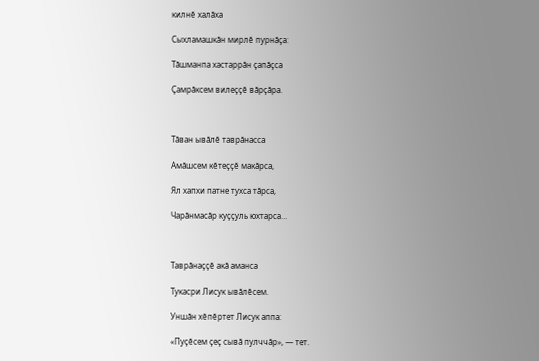килнĕ халăха

Сыхламашкăн мирлĕ пурнăçа:

Тăшманпа хастаррăн çапăçса

Çамрăксем вилеççĕ вăрçăра.



Тăван ывăлĕ таврăнасса

Амăшсем кĕтеççĕ макăрса,

Ял хапхи патне тухса тăрса,

Чарăнмасăр куççуль юхтарса…



Таврăнаççĕ акă аманса

Тукасри Лисук ывăлĕсем.

Уншăн хĕпĕртет Лисук аппа:

«Пуçĕсем çеç сывă пулччăр», — тет.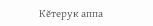Кĕтерук аппа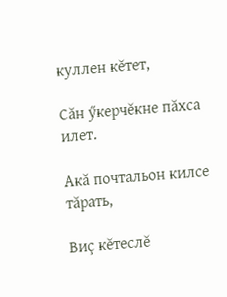куллен кĕтет,

Сăн ӳкерчĕкне пăхса илет.

Акă почтальон килсе тăрать,

Виç кĕтеслĕ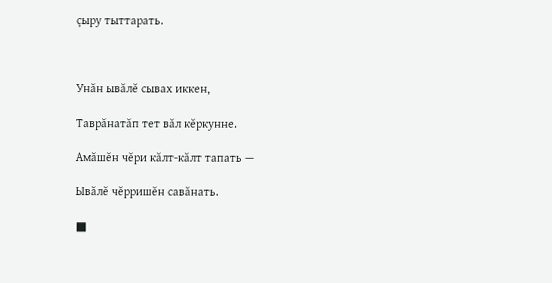çыру тыттарать.



Унăн ывăлĕ сывах иккен,

Таврăнатăп тет вăл кĕркунне.

Амăшĕн чĕри кăлт-кăлт тапать —

Ывăлĕ чĕрришĕн савăнать.

■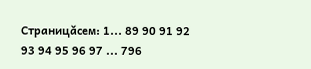Страницăсем: 1... 89 90 91 92 93 94 95 96 97 ... 796